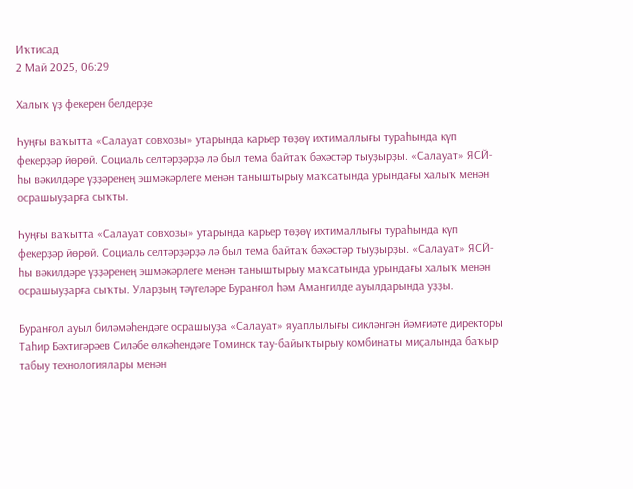Иҡтисад
2 Май 2025, 06:29

Халыҡ үҙ фекерен белдерҙе

Һуңғы ваҡытта «Салауат совхозы» утарында карьер төҙөү ихтималлығы тураһында күп фекерҙәр йөрөй. Социаль селтәрҙәрҙә лә был тема байтаҡ бәхәстәр тыуҙырҙы. «Салауат» ЯСЙ-һы вәкилдәре үҙҙәренең эшмәкәрлеге менән таныштырыу маҡсатында урындағы халыҡ менән осрашыуҙарға сыҡты.

Һуңғы ваҡытта «Салауат совхозы» утарында карьер төҙөү ихтималлығы тураһында күп фекерҙәр йөрөй. Социаль селтәрҙәрҙә лә был тема байтаҡ бәхәстәр тыуҙырҙы. «Салауат» ЯСЙ-һы вәкилдәре үҙҙәренең эшмәкәрлеге менән таныштырыу маҡсатында урындағы халыҡ менән осрашыуҙарға сыҡты. Уларҙың тәүгеләре Буранғол һәм Амангилде ауылдарында уҙҙы.

Буранғол ауыл биләмәһендәге осрашыуҙа «Салауат» яуаплылығы сикләнгән йәмғиәте директоры Таһир Бәхтигәрәев Силәбе өлкәһендәге Томинск тау-байыҡтырыу комбинаты миҫалында баҡыр табыу технологиялары менән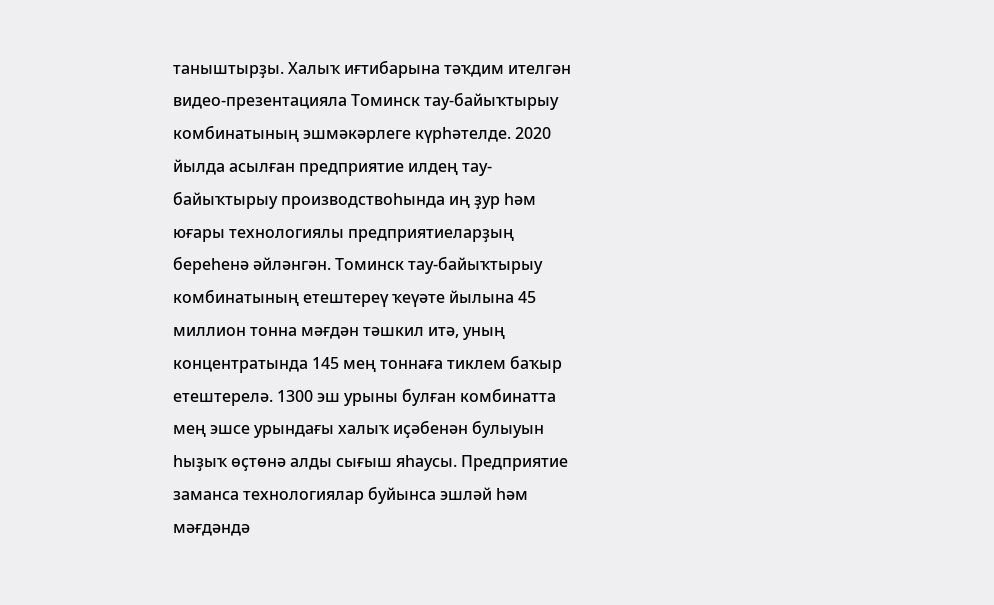таныштырҙы. Халыҡ иғтибарына тәҡдим ителгән видео-презентацияла Томинск тау-байыҡтырыу комбинатының эшмәкәрлеге күрһәтелде. 2020 йылда асылған предприятие илдең тау-байыҡтырыу производствоһында иң ҙур һәм юғары технологиялы предприятиеларҙың береһенә әйләнгән. Томинск тау-байыҡтырыу комбинатының етештереү ҡеүәте йылына 45 миллион тонна мәғдән тәшкил итә, уның концентратында 145 мең тоннаға тиклем баҡыр етештерелә. 1300 эш урыны булған комбинатта мең эшсе урындағы халыҡ иҫәбенән булыуын һыҙыҡ өҫтөнә алды сығыш яһаусы. Предприятие заманса технологиялар буйынса эшләй һәм мәғдәндә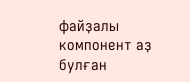файҙалы компонент аҙ булған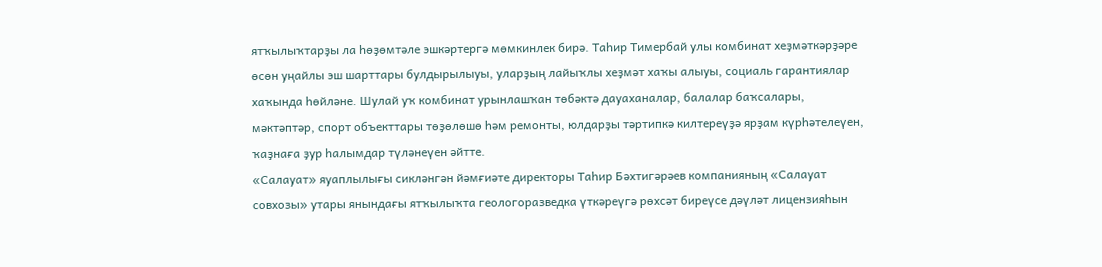ятҡылыҡтарҙы ла һөҙөмтәле эшкәртергә мөмкинлек бирә. Таһир Тимербай улы комбинат хеҙмәткәрҙәре өсөн уңайлы эш шарттары булдырылыуы, уларҙың лайыҡлы хеҙмәт хаҡы алыуы, социаль гарантиялар  хаҡында һөйләне. Шулай уҡ комбинат урынлашҡан төбәктә дауаханалар, балалар баҡсалары, мәктәптәр, спорт объекттары төҙөлөшө һәм ремонты, юлдарҙы тәртипкә килтереүҙә ярҙам күрһәтелеүен, ҡаҙнаға ҙур һалымдар түләнеүен әйтте.
«Салауат» яуаплылығы сикләнгән йәмғиәте директоры Таһир Бәхтигәрәев компанияның «Салауат совхозы» утары янындағы ятҡылыҡта геологоразведка үткәреүгә рөхсәт биреүсе дәүләт лицензияһын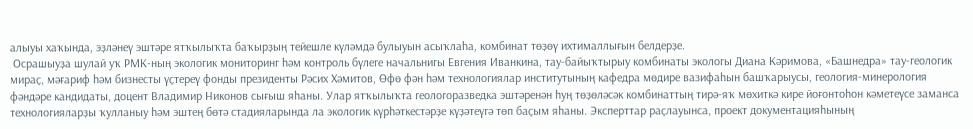алыуы хаҡында, эҙләнеү эштәре ятҡылыҡта баҡырҙың тейешле күләмдә булыуын асыҡлаһа, комбинат төҙөү ихтималлығын белдерҙе.
 Осрашыуҙа шулай уҡ РМК-ның экологик мониторинг һәм контроль бүлеге начальнигы Евгения Иванкина, тау-байыҡтырыу комбинаты экологы Диана Кәримова, «Башнедра» тау-геологик мираҫ, мәғариф һәм бизнесты үҫтереү фонды президенты Рәсих Хәмитов, Өфө фән һәм технологиялар институтының кафедра мөдире вазифаһын башҡарыусы, геология-минерология фәндәре кандидаты, доцент Владимир Никонов сығыш яһаны. Улар ятҡылыҡта геологоразведка эштәренән һуң төҙөләсәк комбинаттың тирә-яҡ мөхиткә кире йоғонтоһон кәметеүсе заманса технологияларҙы ҡулланыу һәм эштең бөтә стадияларында ла экологик күрһәткестәрҙе күҙәтеүгә төп баҫым яһаны. Эксперттар раҫлауынса, проект документацияһының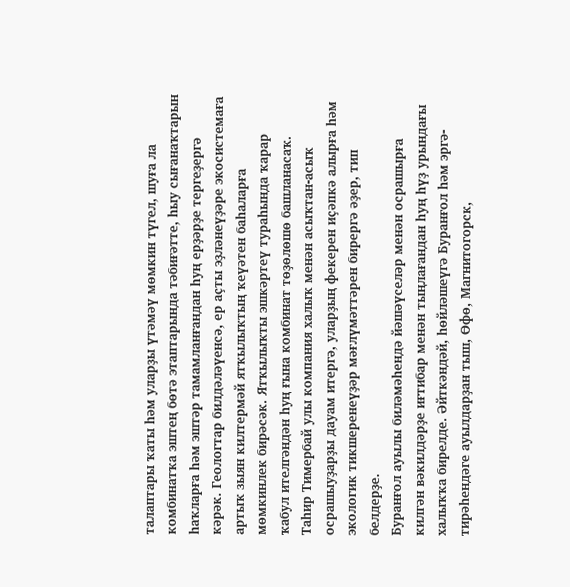талаптары ҡаты һәм уларҙы үтәмәү мөмкин түгел, шуға ла комбинатҡа эштең бөтә этаптарында тәбиғәтте, һыу сығанаҡтарын һаҡларға һәм эштәр тамамланғандан һуң ерҙәрҙе тергеҙергә кәрәк. Геологтар билдәләүенсә, ер аҫты эҙләнеүҙәре экосистемаға артыҡ зыян килтермәй ятҡылыҡтың ҡеүәтен баһаларға мөмкинлек бирәсәк. Ятҡылыҡты эшкәртеү тураһында ҡарар ҡабул ителгәндән һуң ғына комбинат төҙөлөшө башланасаҡ. Таһир Тимербай улы компания халыҡ менән асыҡтан-асыҡ осрашыуҙарҙы дауам итергә, уларҙың фекерен иҫәпкә алырға һәм экологик тикшеренеүҙәр мәғлүмәттәрен бирергә әҙер, тип белдерҙе.
Буранғол ауылы биләмәһендә йәшәүселәр менән осрашырға килгән вәкилдәрҙе иғтибар менән тыңлағандан һуң һүҙ урындағы халыҡҡа бирелде. Әйткәндәй, һөйләшеүгә Буранғол һәм эргә-тирәһендәге ауылдарҙан тыш, Өфө, Магнитогорск,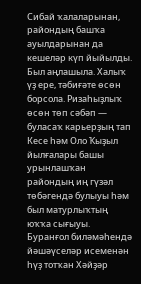Сибай ҡалаларынан, райондың башҡа ауылдарынан да кешеләр күп йыйылды. Был аңлашыла. Халыҡ үҙ ере, тәбиғәте өсөн борсола. Ризаһыҙлыҡ өсөн төп сәбәп — буласаҡ карьерҙың тап Кесе һәм Оло Ҡыҙыл йылғалары башы урынлашҡан райондың иң гүзәл төбәгендә булыуы һәм был матурлыҡтың юҡҡа сығыуы. Буранғол биләмәһендә йәшәүселәр исеменән һүҙ тотҡан Хәйҙәр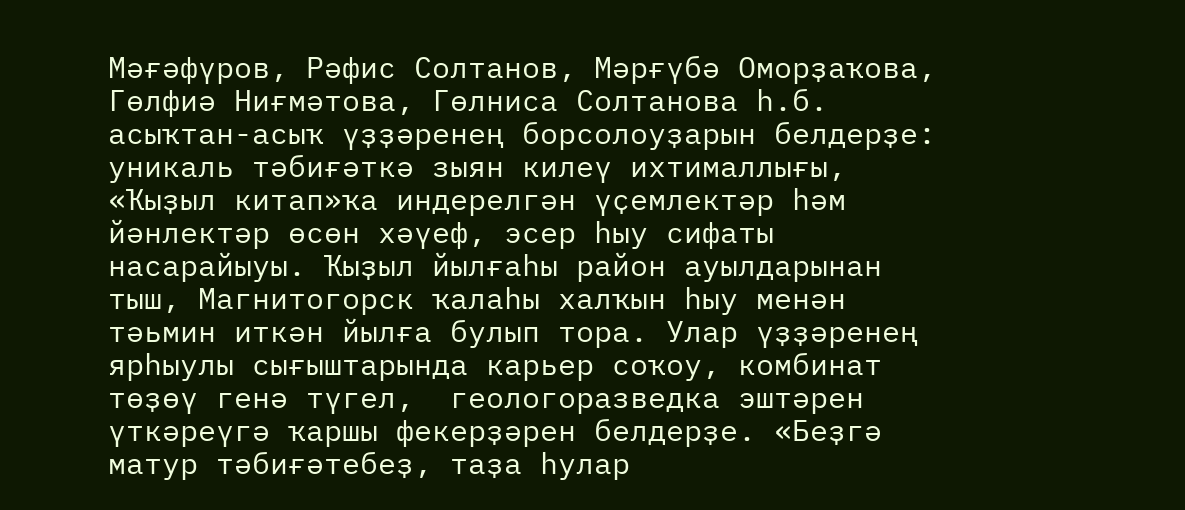Мәғәфүров, Рәфис Солтанов, Мәрғүбә Оморҙаҡова, Гөлфиә Ниғмәтова, Гөлниса Солтанова һ.б. асыҡтан-асыҡ үҙҙәренең борсолоуҙарын белдерҙе: уникаль тәбиғәткә зыян килеү ихтималлығы, «Ҡыҙыл китап»ҡа индерелгән үҫемлектәр һәм йәнлектәр өсөн хәүеф, эсер һыу сифаты насарайыуы. Ҡыҙыл йылғаһы район ауылдарынан тыш, Магнитогорск ҡалаһы халҡын һыу менән тәьмин иткән йылға булып тора. Улар үҙҙәренең ярһыулы сығыштарында карьер соҡоу, комбинат төҙөү генә түгел,  геологоразведка эштәрен үткәреүгә ҡаршы фекерҙәрен белдерҙе. «Беҙгә матур тәбиғәтебеҙ, таҙа һулар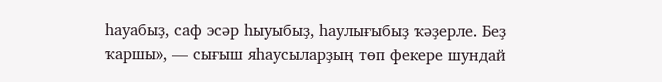һауабыҙ, саф эсәр һыуыбыҙ, һаулығыбыҙ ҡәҙерле. Беҙ ҡаршы», — сығыш яһаусыларҙың төп фекере шундай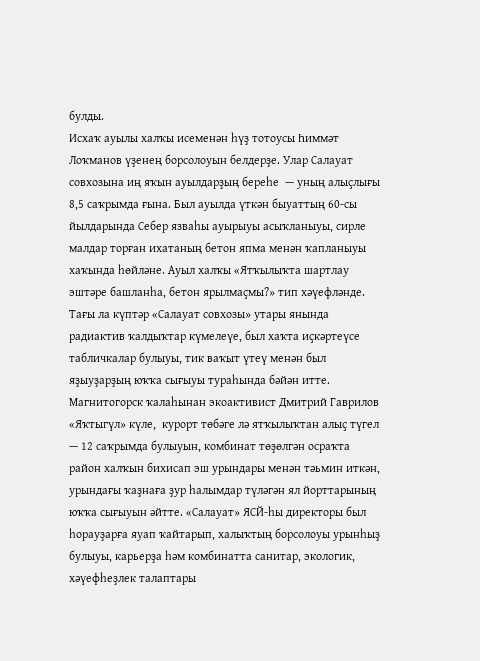булды.
Исхаҡ ауылы халҡы исеменән һүҙ тотоусы Һиммәт Лоҡманов үҙенең борсолоуын белдерҙе. Улар Салауат совхозына иң яҡын ауылдарҙың береһе  — уның алыҫлығы 8,5 саҡрымда ғына. Был ауылда үткән быуаттың 60-сы йылдарында Себер язваһы ауырыуы асыҡланыуы, сирле малдар торған ихатаның бетон япма менән ҡапланыуы хаҡында һөйләне. Ауыл халҡы «Ятҡылыҡта шартлау эштәре башланһа, бетон ярылмаҫмы?» тип хәүефләнде. Тағы ла күптәр «Салауат совхозы» утары янында радиактив ҡалдыҡтар күмелеүе, был хаҡта иҫкәртеүсе табличкалар булыуы, тик ваҡыт үтеү менән был яҙыуҙарҙың юҡҡа сығыуы тураһында бәйән итте.
Магнитогорск ҡалаһынан экоактивист Дмитрий Гаврилов «Яҡтыгүл» күле,  курорт төбәге лә ятҡылыҡтан алыҫ түгел — 12 саҡрымда булыуын, комбинат төҙөлгән осраҡта район халҡын бихисап эш урындары менән тәьмин иткән, урындағы ҡаҙнаға ҙур һалымдар түләгән ял йорттарының юҡҡа сығыуын әйтте. «Салауат» ЯСЙ-һы директоры был һорауҙарға яуап ҡайтарып, халыҡтың борсолоуы урынһыҙ булыуы, карьерҙа һәм комбинатта санитар, экологик, хәүефһеҙлек талаптары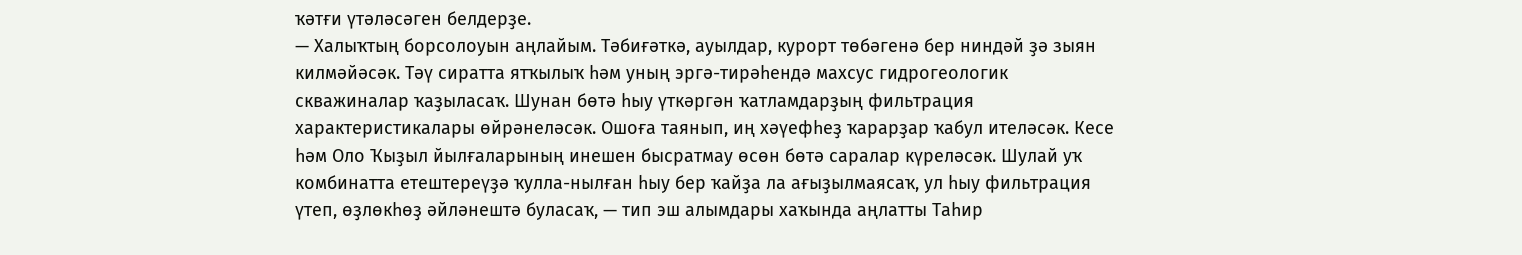ҡәтғи үтәләсәген белдерҙе.
— Халыҡтың борсолоуын аңлайым. Тәбиғәткә, ауылдар, курорт төбәгенә бер ниндәй ҙә зыян килмәйәсәк. Тәү сиратта ятҡылыҡ һәм уның эргә-тирәһендә махсус гидрогеологик скважиналар ҡаҙыласаҡ. Шунан бөтә һыу үткәргән ҡатламдарҙың фильтрация характеристикалары өйрәнеләсәк. Ошоға таянып, иң хәүефһеҙ ҡарарҙар ҡабул ителәсәк. Кесе һәм Оло Ҡыҙыл йылғаларының инешен бысратмау өсөн бөтә саралар күреләсәк. Шулай уҡ комбинатта етештереүҙә ҡулла-нылған һыу бер ҡайҙа ла ағыҙылмаясаҡ, ул һыу фильтрация үтеп, өҙлөкһөҙ әйләнештә буласаҡ, — тип эш алымдары хаҡында аңлатты Таһир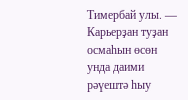Тимербай улы. — Карьерҙан туҙан осмаһын өсөн унда даими рәүештә һыу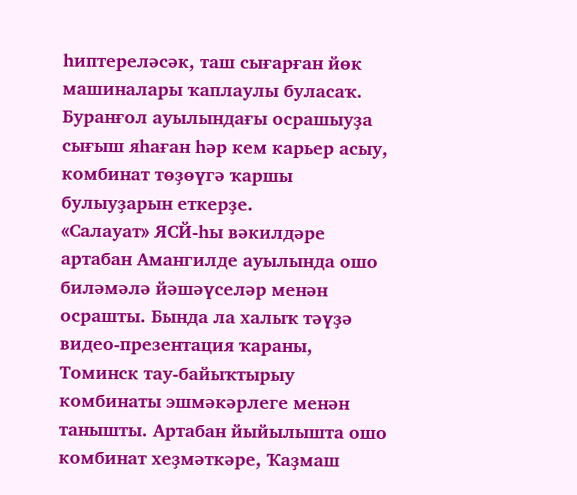һиптереләсәк, таш сығарған йөк машиналары ҡаплаулы буласаҡ.
Буранғол ауылындағы осрашыуҙа сығыш яһаған һәр кем карьер асыу, комбинат төҙөүгә ҡаршы булыуҙарын еткерҙе.
«Салауат» ЯСЙ-һы вәкилдәре артабан Амангилде ауылында ошо биләмәлә йәшәүселәр менән осрашты. Бында ла халыҡ тәүҙә видео-презентация ҡараны, Томинск тау-байыҡтырыу комбинаты эшмәкәрлеге менән танышты. Артабан йыйылышта ошо комбинат хеҙмәткәре, Ҡаҙмаш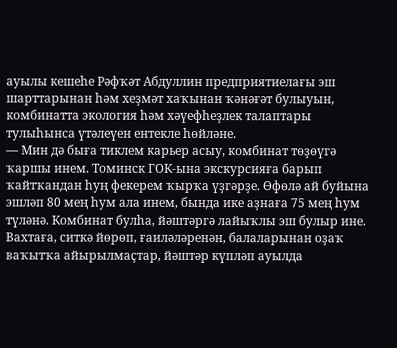ауылы кешеһе Рәфҡәт Абдуллин предприятиелағы эш шарттарынан һәм хеҙмәт хаҡынан ҡәнәғәт булыуын, комбинатта экология һәм хәүефһеҙлек талаптары тулыһынса үтәлеүен ентекле һөйләне.
— Мин дә быға тиклем карьер асыу, комбинат төҙөүгә ҡаршы инем. Томинск ГОК-ына экскурсияға барып ҡайтҡандан һуң фекерем ҡырҡа үҙгәрҙе. Өфөлә ай буйына эшләп 80 мең һум ала инем, бында ике аҙнаға 75 мең һум түләнә. Комбинат булһа, йәштәргә лайыҡлы эш булыр ине. Вахтаға, ситкә йөрөп, ғаиләләренән, балаларынан оҙаҡ ваҡытҡа айырылмаҫтар, йәштәр күпләп ауылда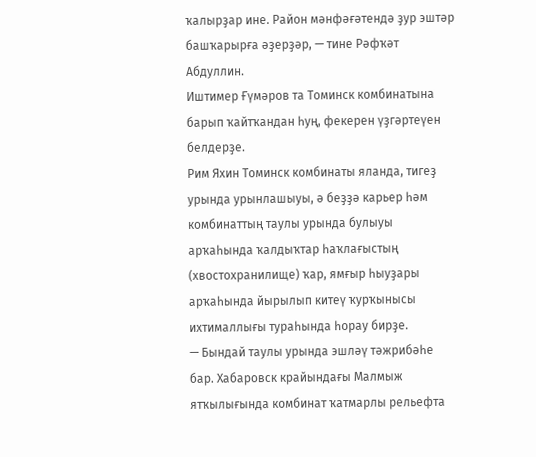ҡалырҙар ине. Район мәнфәғәтендә ҙур эштәр башҡарырға әҙерҙәр, — тине Рәфҡәт Абдуллин.
Иштимер Ғүмәров та Томинск комбинатына барып ҡайтҡандан һуң, фекерен үҙгәртеүен белдерҙе.
Рим Яхин Томинск комбинаты яланда, тигеҙ урында урынлашыуы, ә беҙҙә карьер һәм комбинаттың таулы урында булыуы арҡаһында ҡалдыҡтар һаҡлағыстың (хвостохранилище) ҡар, ямғыр һыуҙары арҡаһында йырылып китеү ҡурҡынысы ихтималлығы тураһында һорау бирҙе.
— Бындай таулы урында эшләү тәжрибәһе бар. Хабаровск крайындағы Малмыж ятҡылығында комбинат ҡатмарлы рельефта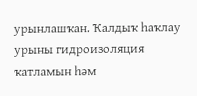урынлашҡан. Ҡалдыҡ һаҡлау урыны гидроизоляция ҡатламын һәм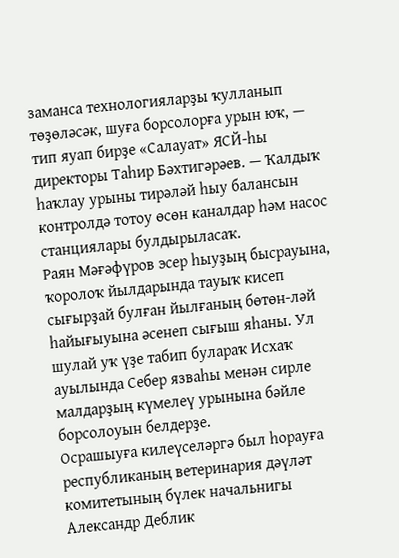заманса технологияларҙы ҡулланып төҙөләсәк, шуға борсолорға урын юҡ, — тип яуап бирҙе «Салауат» ЯСЙ-һы директоры Таһир Бәхтигәрәев. — Ҡалдыҡ һаҡлау урыны тирәләй һыу балансын контролдә тотоу өсөн каналдар һәм насос станциялары булдырыласаҡ.
Раян Мәғәфүров эсер һыуҙың бысрауына, ҡоролоҡ йылдарында тауыҡ кисеп сығырҙай булған йылғаның бөтөн-ләй һайығыуына әсенеп сығыш яһаны. Ул шулай уҡ үҙе табип булараҡ Исхаҡ ауылында Себер язваһы менән сирле малдарҙың күмелеү урынына бәйле борсолоуын белдерҙе.
Осрашыуға килеүселәргә был һорауға республиканың ветеринария дәүләт комитетының бүлек начальнигы Александр Деблик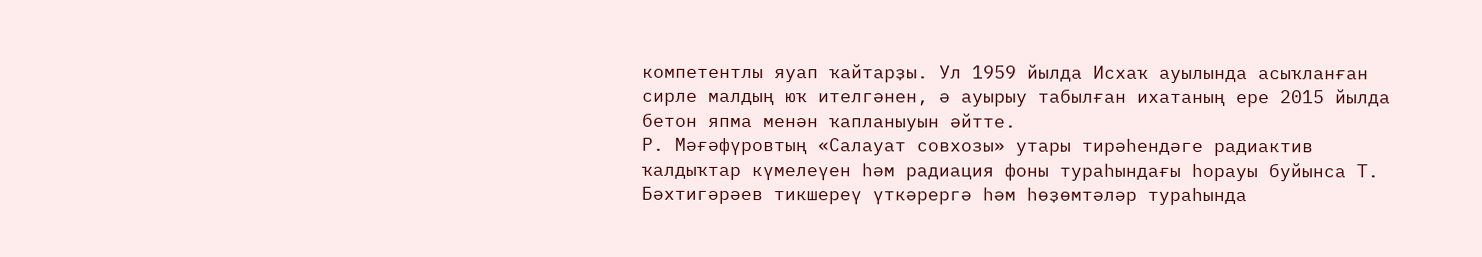компетентлы яуап ҡайтарҙы. Ул 1959 йылда Исхаҡ ауылында асыҡланған сирле малдың юҡ ителгәнен, ә ауырыу табылған ихатаның ере 2015 йылда бетон япма менән ҡапланыуын әйтте.
Р. Мәғәфүровтың «Салауат совхозы» утары тирәһендәге радиактив ҡалдыҡтар күмелеүен һәм радиация фоны тураһындағы һорауы буйынса Т. Бәхтигәрәев тикшереү үткәрергә һәм һөҙөмтәләр тураһында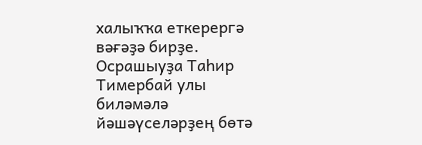халыҡҡа еткерергә вәғәҙә бирҙе.
Осрашыуҙа Таһир Тимербай улы биләмәлә йәшәүселәрҙең бөтә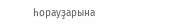һорауҙарына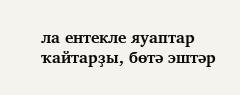ла ентекле яуаптар ҡайтарҙы, бөтә эштәр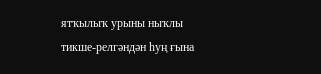ятҡылыҡ урыны ныҡлы тикше-релгәндән һуң ғына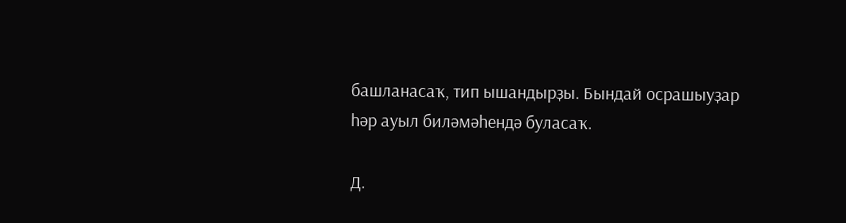башланасаҡ, тип ышандырҙы. Бындай осрашыуҙар һәр ауыл биләмәһендә буласаҡ.

Д.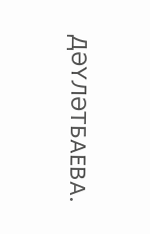ДӘҮЛӘТБАЕВА.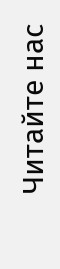Читайте нас